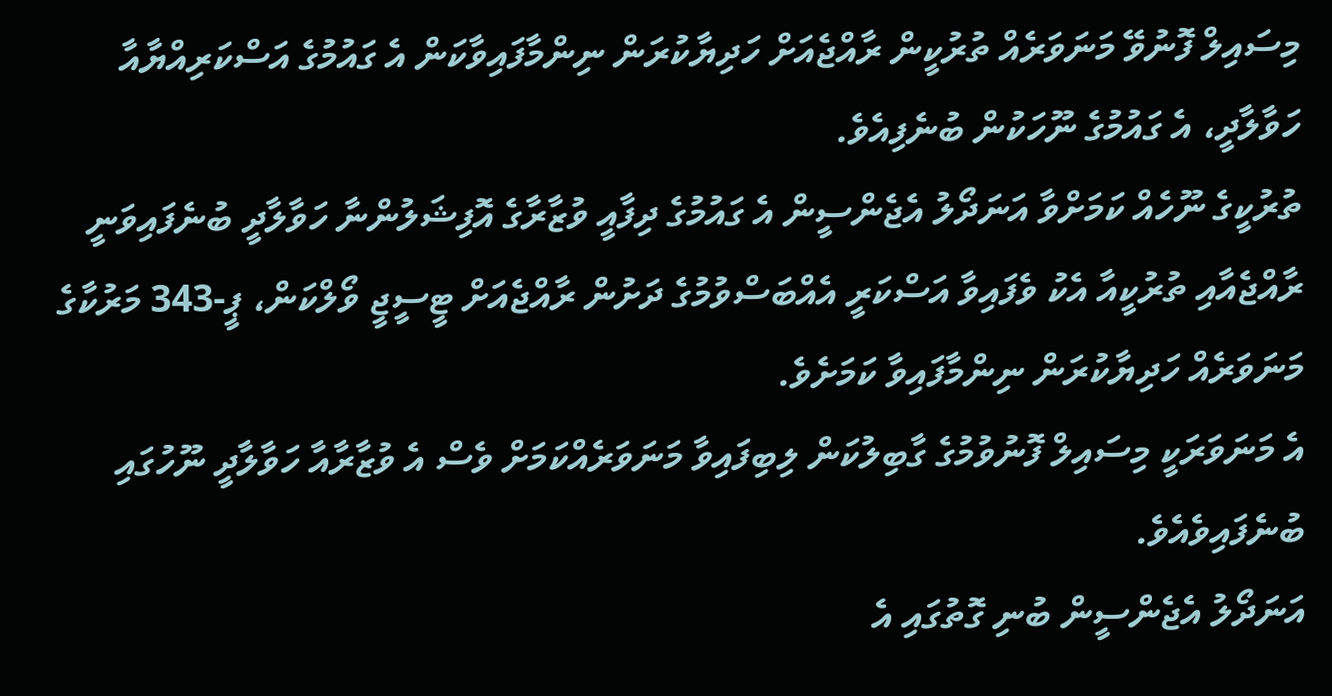މިސައިލް ފޮނުވޭ މަނަވަރެއް ތުރުކީން ރާއްޖެއަށް ހަދިޔާކުރަން ނިންމާފައިވާކަން އެ ގައުމުގެ އަސްކަރިއްޔާއާ ހަވާލާދީ، އެ ގައުމުގެ ނޫހަކުން ބުނެފިއެވެ.
ތުރުކީގެ ނޫހެއް ކަމަށްވާ އަނަދޯލު އެޖެންސީން އެ ގައުމުގެ ދިފާއީ ވުޒާރާގެ އޮފިޝަލުންނާ ހަވާލާދީ ބުނެފައިވަނީ ރާއްޖެއާއި ތުރުކީއާ އެކު ވެފައިވާ އަސްކަރީ އެއްބަސްވުމުގެ ދަށުން ރާއްޖެއަށް ޓީސީޖީ ވޯލްކަން، ޕީ-343 މަރުކާގެ މަނަވަރެއް ހަދިޔާކުރަން ނިންމާފައިވާ ކަމަށެވެ.
އެ މަނަވަރަކީ މިސައިލް ފޮނުވުމުގެ ގާބިލުކަން ލިބިފައިވާ މަނަވަރެއްކަމަށް ވެސް އެ ވުޒާރާއާ ހަވާލާދީ ނޫހުގައި ބުނެފައިވެއެވެ.
އަނަދޯލު އެޖެންސީން ބުނި ގޮތުގައި އެ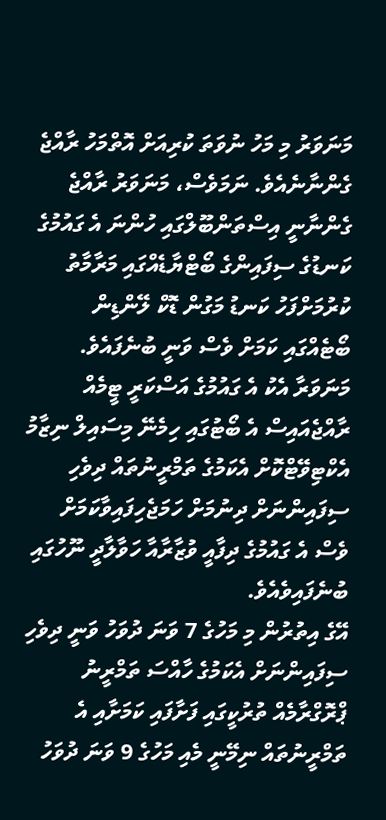މަނަވަރު މި މަހު ނުވަތަ ކުރިއަށް އޮތްމަހު ރާއްޖެ ގެންނާނެއެވެ. ނަމަވެސް، މަނަވަރު ރާއްޖެ ގެންނާނީ އިސްތަންބޫލްގައި ހުންނަ އެ ގައުމުގެ ކަނޑުގެ ސިފައިންގެ ބޯޓްޔާޑެއްގައި މަރާމާތު ކުރުމަށްފަހު ކަނޑު މަގުން ޑޮކް ލޭންޑިން ބޯޓެއްގައި ކަމަށް ވެސް ވަނީ ބުނެފައެވެ.
މަނަވަރާ އެކު އެ ގައުމުގެ އަސްކަރީ ޓީމެއް ރާއްޖެއައިސް އެ ބޯޓުގައި ހިމެނޭ މިސައިލް ނިޒާމު އެކްޓިވޭޓްކޮށް އެކަމުގެ ތަމްރީނުތައް ދިވެހި ސިފައިންނަށް ދިނުމަށް ހަމަޖެހިފައިވާކަމަށް ވެސް އެ ގައުމުގެ ދިފާއީ ވުޒާރާއާ ހަވާލާދީ ނޫހުގައި ބުނެފައިވެއެވެ.
އޭގެ އިތުރުން މި މަހުގެ 7 ވަނަ ދުވަހު ވަނީ ދިވެހި ސިފައިންނަށް އެކަމުގެ ހާއްސަ ތަމްރީނު ޕްރޮގްރާމެއް ތުރުކީގައި ފަށާފައި ކަމަށާއި އެ ތަމްރީނުތައް ނިމޭނީ މެއި މަހުގެ 9 ވަނަ ދުވަހު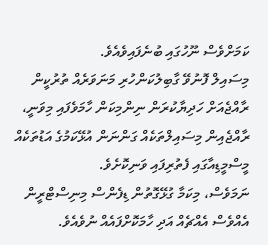ކަމަށްވެސް ނޫހުގައި ބުނެފައިވެއެވެ.
މިސައިލް ފޮނުވޭ ގާބިލުކަންހުރި މަނަވަރެއް ތުރުކީން ރާއްޖެއަށް ހަދިޔާކުރަން ނިންމިކަން ހާމަވެފައި މިވަނީ، ރާއްޖެއިން މިސައިލްތަކެއް ގަންނަން އުޅޭކަމުގެ އަޑުތަކެއް މީސްމީޑިއާގައި ފެތުރިފައި ވަނިކޮށެވެ.
ނަމަވެސް، މިކަމާ ގުޅޭގޮތުން ޑިފެންސް މިނިސްޓްރީން އެއްވެސް އެއްޗެއް އަދި ހާމަކޮށްފައެއް ނުވެއެވެ.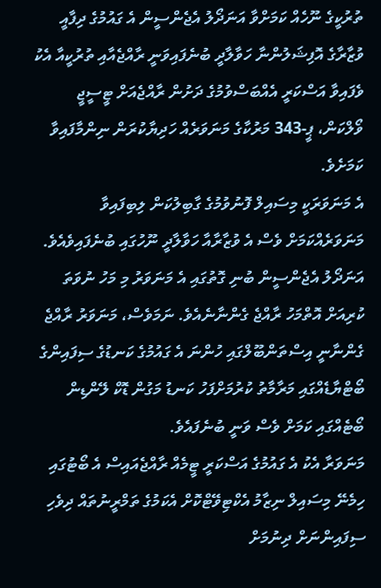ތުރުކީގެ ނޫހެއް ކަމަށްވާ އަނަދޯލު އެޖެންސީން އެ ގައުމުގެ ދިފާއީ ވުޒާރާގެ އޮފިޝަލުންނާ ހަވާލާދީ ބުނެފައިވަނީ ރާއްޖެއާއި ތުރުކީއާ އެކު ވެފައިވާ އަސްކަރީ އެއްބަސްވުމުގެ ދަށުން ރާއްޖެއަށް ޓީސީޖީ ވޯލްކަން، ޕީ-343 މަރުކާގެ މަނަވަރެއް ހަދިޔާކުރަން ނިންމާފައިވާ ކަމަށެވެ.
އެ މަނަވަރަކީ މިސައިލް ފޮނުވުމުގެ ގާބިލުކަން ލިބިފައިވާ މަނަވަރެއްކަމަށް ވެސް އެ ވުޒާރާއާ ހަވާލާދީ ނޫހުގައި ބުނެފައިވެއެވެ.
އަނަދޯލު އެޖެންސީން ބުނި ގޮތުގައި އެ މަނަވަރު މި މަހު ނުވަތަ ކުރިއަށް އޮތްމަހު ރާއްޖެ ގެންނާނެއެވެ. ނަމަވެސް، މަނަވަރު ރާއްޖެ ގެންނާނީ އިސްތަންބޫލްގައި ހުންނަ އެ ގައުމުގެ ކަނޑުގެ ސިފައިންގެ ބޯޓްޔާޑެއްގައި މަރާމާތު ކުރުމަށްފަހު ކަނޑު މަގުން ޑޮކް ލޭންޑިން ބޯޓެއްގައި ކަމަށް ވެސް ވަނީ ބުނެފައެވެ.
މަނަވަރާ އެކު އެ ގައުމުގެ އަސްކަރީ ޓީމެއް ރާއްޖެއައިސް އެ ބޯޓުގައި ހިމެނޭ މިސައިލް ނިޒާމު އެކްޓިވޭޓްކޮށް އެކަމުގެ ތަމްރީނުތައް ދިވެހި ސިފައިންނަށް ދިނުމަށް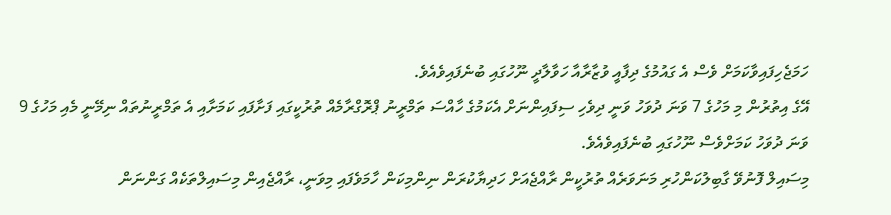ހަމަޖެހިފައިވާކަމަށް ވެސް އެ ގައުމުގެ ދިފާއީ ވުޒާރާއާ ހަވާލާދީ ނޫހުގައި ބުނެފައިވެއެވެ.
އޭގެ އިތުރުން މި މަހުގެ 7 ވަނަ ދުވަހު ވަނީ ދިވެހި ސިފައިންނަށް އެކަމުގެ ހާއްސަ ތަމްރީނު ޕްރޮގްރާމެއް ތުރުކީގައި ފަށާފައި ކަމަށާއި އެ ތަމްރީނުތައް ނިމޭނީ މެއި މަހުގެ 9 ވަނަ ދުވަހު ކަމަށްވެސް ނޫހުގައި ބުނެފައިވެއެވެ.
މިސައިލް ފޮނުވޭ ގާބިލުކަންހުރި މަނަވަރެއް ތުރުކީން ރާއްޖެއަށް ހަދިޔާކުރަން ނިންމިކަން ހާމަވެފައި މިވަނީ، ރާއްޖެއިން މިސައިލްތަކެއް ގަންނަން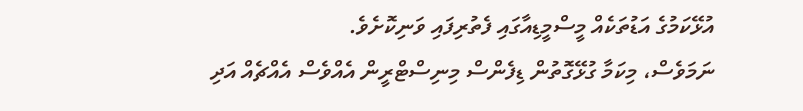އުޅޭކަމުގެ އަޑުތަކެއް މީސްމީޑިއާގައި ފެތުރިފައި ވަނިކޮށެވެ.
ނަމަވެސް، މިކަމާ ގުޅޭގޮތުން ޑިފެންސް މިނިސްޓްރީން އެއްވެސް އެއްޗެއް އަދި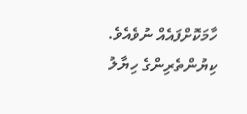ހާމަކޮށްފައެއް ނުވެއެވެ.
ކިޔުންތެރިންގެ ހިޔާލު